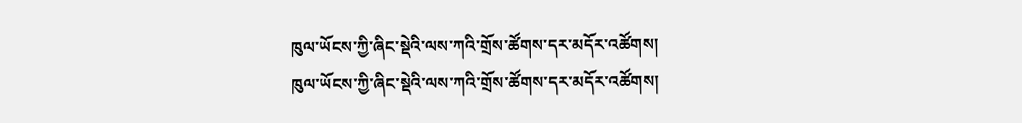ཁུལ་ཡོངས་ཀྱི་ཞིང་སྡེའི་ལས་ཀའི་གྲོས་ཚོགས་དར་མདོར་འཚོགས།
ཁུལ་ཡོངས་ཀྱི་ཞིང་སྡེའི་ལས་ཀའི་གྲོས་ཚོགས་དར་མདོར་འཚོགས།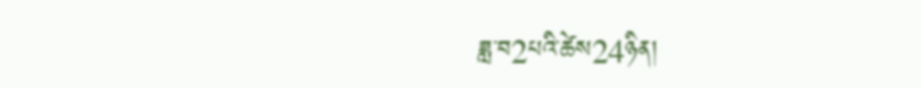ཟླ་བ2པའི་ཚེས24ཉིན།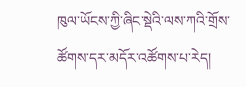ཁུལ་ཡོངས་ཀྱི་ཞིང་སྡེའི་ལས་ཀའི་གྲོས་ཚོགས་དར་མདོར་འཚོགས་པ་རེད།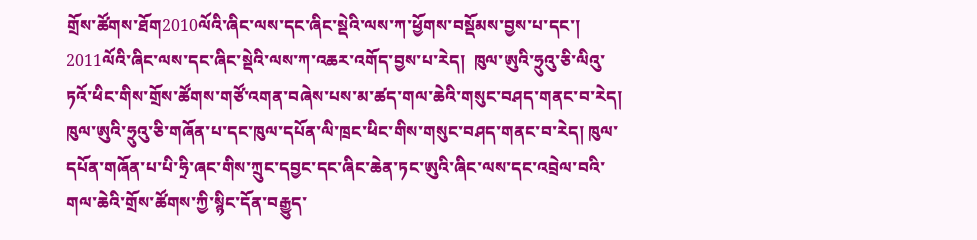གྲོས་ཚོགས་ཐོག2010ལོའི་ཞིང་ལས་དང་ཞིང་སྡེའི་ལས་ཀ་ཕྱོགས་བསྡོམས་བྱས་པ་དང་།   2011ལོའི་ཞིང་ལས་དང་ཞིང་སྡེའི་ལས་ཀ་འཆར་འགོད་བྱས་པ་རེད།  ཁུལ་ཨུའི་ཧྲུའུ་ཅི་ལིའུ་ཏའོ་ཕིང་གིས་གྲོས་ཚོགས་གཙོ་འགན་བཞེས་པས་མ་ཚད་གལ་ཆེའི་གསུང་བཤད་གནང་བ་རེད། ཁུལ་ཨུའི་ཧྲུའུ་ཅི་གཞོན་པ་དང་ཁུལ་དཔོན་ལི་ཁྲང་ཕིང་གིས་གསུང་བཤད་གནང་བ་རེད། ཁུལ་དཔོན་གཞོན་པ་པི་ཧྲི་ཞང་གིས་ཀྲུང་དབྱང་དང་ཞིང་ཆེན་ཏང་ཨུའི་ཞིང་ལས་དང་འབྲེལ་བའི་གལ་ཆེའི་གྲོས་ཚོགས་ཀྱི་སྙིང་དོན་བརྒྱུད་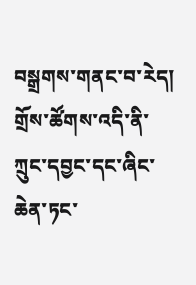བསྒྲགས་གནང་བ་རེད།
གྲོས་ཚོགས་འདི་ནི་ཀྲུང་དབྱང་དང་ཞིང་ཆེན་ཏང་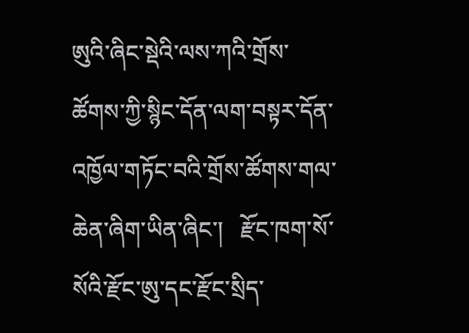ཨུའི་ཞིང་སྡེའི་ལས་ཀའི་གྲོས་ཚོགས་ཀྱི་སྙིང་དོན་ལག་བསྟར་དོན་འཁྱོལ་གཏོང་བའི་གྲོས་ཚོགས་གལ་ཆེན་ཞིག་ཡིན་ཞིང་།   རྫོང་ཁག་སོ་སོའི་རྫོང་ཨུ་དང་རྫོང་སྲིད་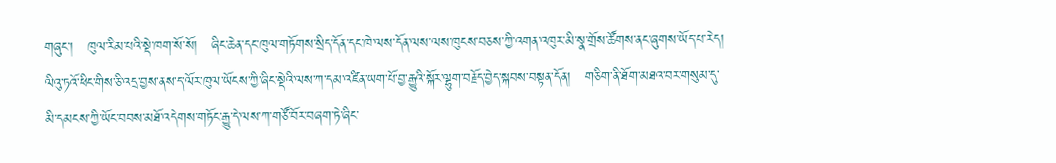གཞུང་།   ཁུལ་རིམ་པའི་སྡེ་ཁག་སོ་སོ།   ཞིང་ཆེན་དང་ཁུལ་གཏོགས་སྲིད་དོན་དང་ཁེ་ལས་དོན་ལས་ལས་ཁུངས་བཅས་ཀྱི་འགན་འཁུར་མི་སྣ་གྲོས་ཚོགས་ནང་ཞུགས་ཡོད་པ་རེད།      ལིའུ་ཏའོ་ཕིང་གིས་ཅི་འདྲ་བྱས་ནས་ད་ལོར་ཁུལ་ཡོངས་ཀྱི་ཞིང་སྡེའི་ལས་ཀ་དམ་འཛིན་ཡག་པོ་བྱ་རྒྱུའི་སྐོར་ལྷུག་བརྗོད་བྱེད་སྐབས་བསྟན་དོན།   གཅིག་ནི་ཐོག་མཐའ་བར་གསུམ་དུ་མི་དམངས་ཀྱི་ཡོང་བབས་མཐོ་འདེགས་གཏོང་རྒྱུ་དེ་ལས་ཀ་གཙོ་བོར་བཞག་ཏེ་ཞིང་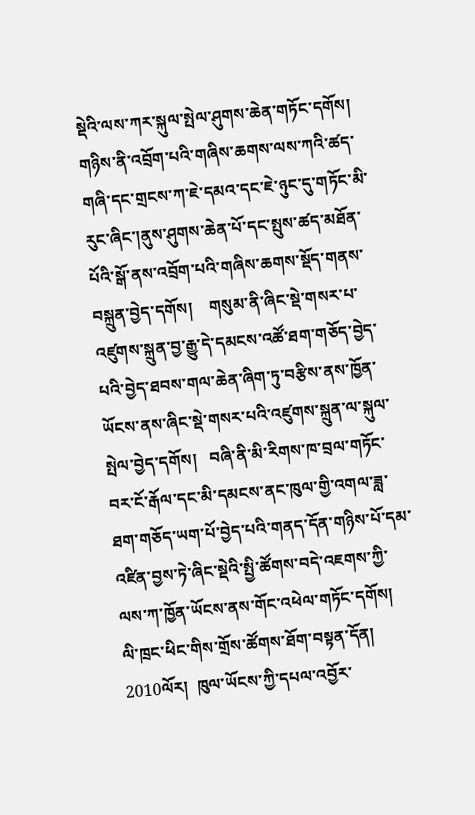སྡེའི་ལས་ཀར་སྐུལ་སྤེལ་ཤུགས་ཆེན་གཏོང་དགོས།   གཉིས་ནི་འབྲོག་པའི་གཞིས་ཆགས་ལས་ཀའི་ཚད་གཞི་དང་གྲངས་ཀ་ཇེ་དམའ་དང་ཇེ་ཉུང་དུ་གཏོང་མི་རུང་ཞིང་།ནུས་ཤུགས་ཆེན་པོ་དང་སྤུས་ཚད་མཐོན་པོའི་སྒོ་ནས་འབྲོག་པའི་གཞིས་ཆགས་སྡོད་གནས་བསྐྲུན་བྱེད་དགོས།    གསུམ་ནི་ཞིང་སྡེ་གསར་པ་འཛུགས་སྐྲུན་བྱ་རྒྱུ་དེ་དམངས་འཚོ་ཐག་གཅོད་བྱེད་པའི་བྱེད་ཐབས་གལ་ཆེན་ཞིག་ཏུ་བརྩིས་ནས་ཁྱོན་ཡོངས་ནས་ཞིང་སྡེ་གསར་པའི་འཛུགས་སྐྲུན་ལ་སྐུལ་སྤེལ་བྱེད་དགོས།   བཞི་ནི་མི་རིགས་ཁ་བྲལ་གཏོང་བར་ངོ་རྒོལ་དང་མི་དམངས་ནང་ཁུལ་གྱི་འགལ་ཟླ་ཐག་གཅོད་ཡག་པོ་བྱེད་པའི་གནད་དོན་གཉིས་པོ་དམ་འཛིན་བྱས་ཏེ་ཞིང་སྡེའི་སྤྱི་ཚོགས་བདེ་འཇགས་ཀྱི་ལས་ཀ་ཁྱོན་ཡོངས་ནས་གོང་འཕེལ་གཏོང་དགོས།
ལི་ཁྲང་ཕིང་གིས་གྲོས་ཚོགས་ཐོག་བསྟན་དོན།   2010ལོར།  ཁུལ་ཡོངས་ཀྱི་དཔལ་འབྱོར་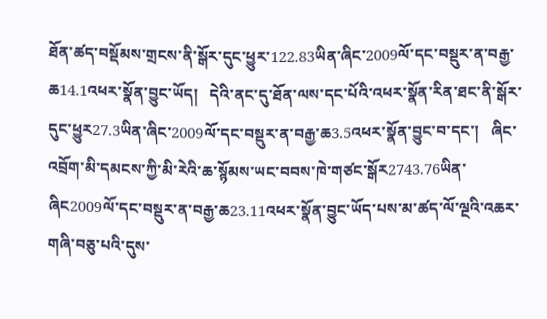ཐོན་ཚད་བསྡོམས་གྲངས་ནི་སྒོར་དུང་ཕྱུར་122.83ཡིན་ཞིང་2009ལོ་དང་བསྡུར་ན་བརྒྱ་ཆ14.1འཕར་སྣོན་བྱུང་ཡོད།   དེའི་ནང་དུ་ཐོན་ལས་དང་པོའི་འཕར་སྣོན་རིན་ཐང་ནི་སྒོར་དུང་ཕྱུར27.3ཡིན་ཞིང་2009ལོ་དང་བསྡུར་ན་བརྒྱ་ཆ3.5འཕར་སྣོན་བྱུང་བ་དང་།   ཞིང་འབྲོག་མི་དམངས་ཀྱི་མི་རེའི་ཆ་སྙོམས་ཡང་བབས་ཁེ་གཙང་སྒོར2743.76ཡིན་ཞིང2009ལོ་དང་བསྡུར་ན་བརྒྱ་ཆ23.11འཕར་སྣོན་བྱུང་ཡོད་པས་མ་ཚད་ལོ་ལྔའི་འཆར་གཞི་བཅུ་པའི་དུས་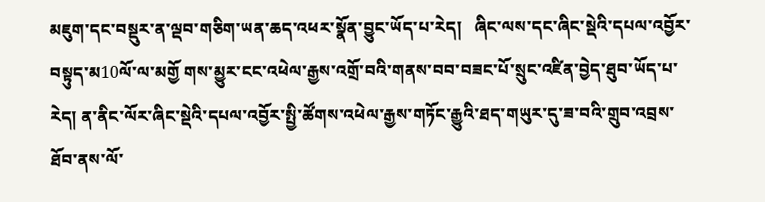མཇུག་དང་བསྡུར་ན་ལྡབ་གཅིག་ཡན་ཆད་འཕར་སྣོན་བྱུང་ཡོད་པ་རེད།   ཞིང་ལས་དང་ཞིང་སྡེའི་དཔལ་འབྱོར་བསྟུད་མ10ལོ་ལ་མགྱོ གས་མྱུར་ངང་འཕེལ་རྒྱས་འགྲོ་བའི་གནས་བབ་བཟང་པོ་སྲུང་འཛིན་བྱེད་ཐུབ་ཡོད་པ་རེད། ན་ནིང་ལོར་ཞིང་སྡེའི་དཔལ་འབྱོར་སྤྱི་ཚོགས་འཕེལ་རྒྱས་གཏོང་རྒྱུའི་ཐད་གཡུར་དུ་ཟ་བའི་གྲུབ་འབྲས་ཐོབ་ནས་ལོ་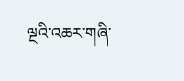ལྔའི་འཆར་གཞི་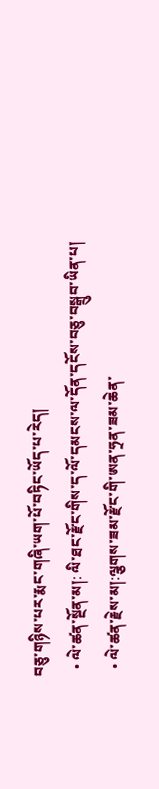བཅུ་གཉིས་པར་རྨང་གཞི་ཡག་པོ་བཏིང་ཡོད་པ་རེད།
  • ལེ་ཚན་སྔོན་མ།: ལི་ཐང་རྫོང་གིས་ད་ལོ་དམངས་ལ་དོན་དངོས་བཅུ་བསྒྲུབ་ཡིན་པ།
  • ལེ་ཚན་རྗེས་མ།:ལྕགས་ཟམ་རྫོང་གི་ཨན་ཧྲན་ཟམ་ཆེན་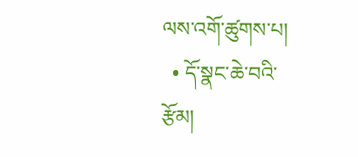ལས་འགོ་ཚུགས་པ།
  • དོ་སྣང་ཆེ་བའི་རྩོམ།